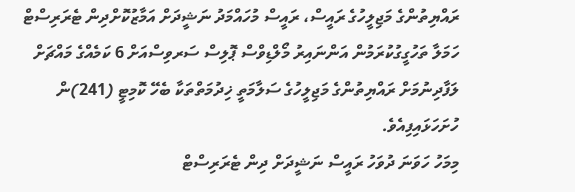ރައްޔިތުންގެ މަޖިލީހުގެ ރައީސް، ރައީސް މުހައްމަދު ނަޝީދަށް އަމާޒުކޮށްދިން ޓެރަރިސްޓް ހަމަލާ ތަހުގީގުކުރަމުން އަންނައިރު މޯލްޑިވްސް ޕޮލިސް ސަރވިސްއަށް 6 ކަމެއްގެ މައްޗަށް ލަފާދިނުމަށް ރައްޔިތުންގެ މަޖިލީހުގެ ސަލާމަތީ ޚިދުމަތްތަކާ ބެހޭ ކޮމިޓީ (241)ން ހުށަހަޅައިފިއެވެ.
މިމަހު ހަވަނަ ދުވަހު ރައީސް ނަޝީދަށް ދިން ޓެރަރިސްޓް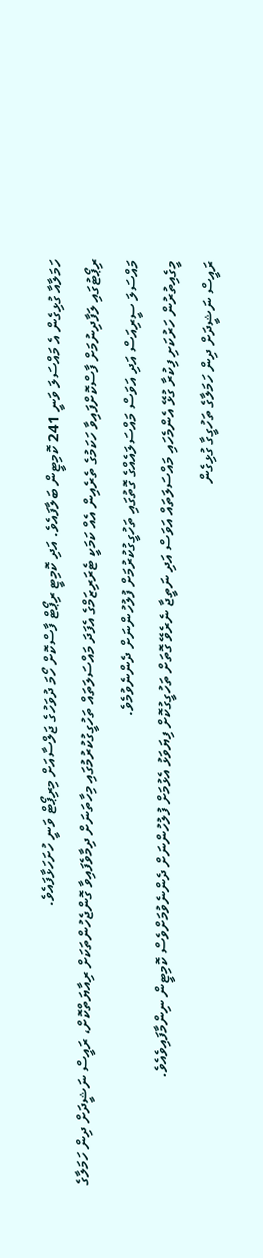ހަމަލާއާ ގުޅިގެން އެ މައްސަލަ ވަނީ 241 ކޮމިޓީން ބަލާފައެވެ. އަދި ކޮމިޓީ ރިޕޯޓް ފާސްކޮށް ހޯމަ ދުވަހުގެ ޖަލްސާއަށް މިރިޕޯޓް ވަނީ ހުށަހަޅާފައެވެ.
ރިޕޯޓުގައި ލަފާދިނުމަށް ފާސްކޮށްފައިވާ ހަކަމުގެ ތެރެއިން އެއް ކަމަކީ ޓެރަރިޒަމްގެ އެފަދަ މައްސަލަތައް ތަހުގީގުކުރުމުގައި މިހާތަނަށް ދިމާވެފައިވާ ގޮންޖެހުންތަކަށް ރިއާޔަތްކޮށް، ރައީސް ނަޝީދަށް ދިން ހަމަލާގެ މައްސަލަ ސީރިއަސް އަދި އަވަސް މައްސަލައެއްގެ ގޮތުގައި ތަހުގީގުކުރުމަށް ފުލުހުންނަށް ދެންނެވުމެވެ.
މީގެއިތުރުން ހަރުކަށި ފިކުރާ ގުޅޭ އެންމެހައި މައްސަލަތައް އަވަސް އަދި ނަތީޖާ ނެރެވޭ ގޮތަށް ތަހުގީގުކޮށް ފިޔަވަޅު އެޅުމަށް ފުލުހުންނަށް ދެންނެވުމަށްވެސް ކޮމިޓީން ނިންމާފައިވެއެވެ.
ރައީސް ނަޝީދަށް ދިން ހަމަލާގެ ތަހުގީގާ ގުޅިގެން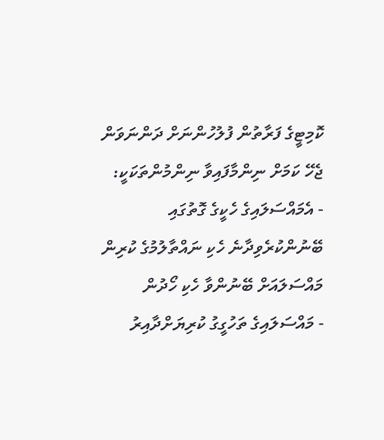ކޮމިޓީގެ ފަރާތުން ފުލުހުންނަށް ދަންނަވަން ޖެހޭ ކަމަށް ނިންމާފައިވާ ނިންމުންތަކަކީ:
- އެމައްސަލައިގެ ހެކީގެ ގޮތުގައި ބޭނުންކުރެވިދާނެ ހެކި ނައްތާލުމުގެ ކުރިން މައްސަލައަށް ބޭނުންވާ ހެކި ހޯދުން
- މައްސަލައިގެ ތަހުގީގު ކުރިޔަށްދާއިރު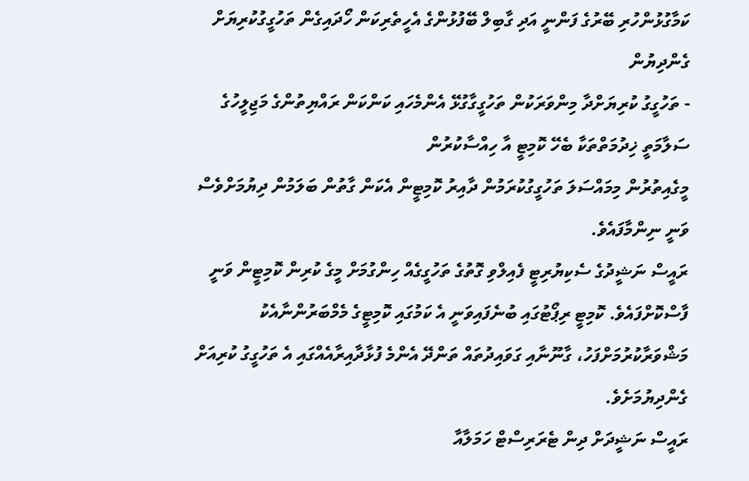ކަމާގުޅުންހުރި ބޭރުގެ ފަންނީ އަދި ގާބިލް ބޭފުޅުންގެ އެހީތެރިކަން ހޯދައިގެން ތަހުގީގުކުރިޔަށް ގެންދިޔުން
- ތަހުގީގު ކުރިޔަށްދާ މިންވަރަކުން ތަހުގީގާގުޅޭ އެންމެހައި ކަންކަން ރައްޔިތުންގެ މަޖިލީހުގެ ސަލާމަތީ ޚިދުމަތްތަކާ ބެހޭ ކޮމިޓީ އާ ހިއްސާކުރުން
މީގެއިތުރުން މިމައްސަލަ ތަހުގީގުކުރަމުން ދާއިރު ކޮމިޓީން އެކަން ގާތުން ބަލަމުން ދިޔުމަށްވެސް ވަނީ ނިންމާފައެވެ.
ރައީސް ނަޝީދުގެ ސެކިޔުރިޓީ ފެއިލްވި ގޮތުގެ ތަހުގީގެއް ހިންގުމަށް މީގެ ކުރިން ކޮމިޓީން ވަނީ ފާސްކޮށްފައެވެ. ކޮމިޓީ ރިޕޯޓުގައި ބުނެފައިވަނީ އެ ކަމުގައި ކޮމިޓީގެ މެމްބަރުންނާއެކު މަޝްވަރާކުރުމަށްފަހު، ގާނޫނާއި ގަވައިދުތައް ތަންދޭ އެންމެ ފުޅާދާއިރާއެއްގައި އެ ތަހުގީގު ކުރިއަށް ގެންދިޔުމަށެވެ.
ރައީސް ނަޝީދަށް ދިން ޓެރަރިސްޓް ހަމަލާއާ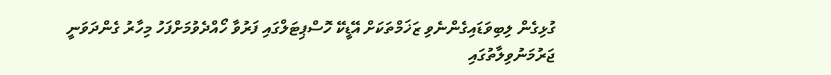ގުޅިގެން ލިބިވަޑައިގެންނެވި ޒަޚަމްތަކަށް އޭޑީކޭ ހޮސްޕިޓަލްގައި ފަރުވާ ހޯއްދެވުމަށްފަހު މިހާރު ގެންދަވަނީ ޖަރުމަނުވިލާތުގައި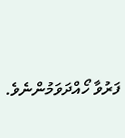ފަރުވާ ހޯއްދަވަމުންނެވެ.